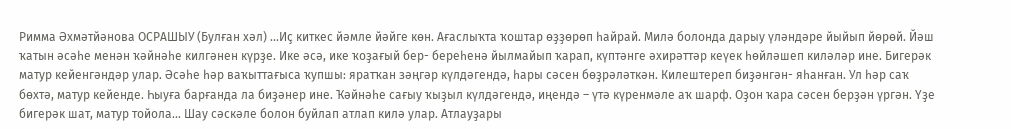Римма Әхмәтйәнова ОСРАШЫУ (Булған хәл) ...Иҫ киткес йәмле йәйге көн. Ағаслыҡта ҡоштар өҙҙөрөп һайрай. Милә болонда дарыу үләндәре йыйып йөрөй. Йәш ҡатын әсәһе менән ҡәйнәһе килгәнен күрҙе. Ике әсә, ике ҡоҙағый бер- береһенә йылмайып ҡарап, күптәнге әхирәттәр кеүек һөйләшеп киләләр ине. Бигерәк матур кейенгәндәр улар. Әсәһе һәр ваҡыттағыса ҡупшы: яратҡан зәңгәр күлдәгендә, һары сәсен бөҙрәләткән. Килештереп биҙәнгән- яһанған. Ул һәр саҡ бөхтә, матур кейенде. Һыуға барғанда ла биҙәнер ине. Ҡәйнәһе сағыу ҡыҙыл күлдәгендә, иңендә – үтә күренмәле аҡ шарф. Оҙон ҡара сәсен берҙән үргән. Үҙе бигерәк шат, матур тойола... Шау сәскәле болон буйлап атлап килә улар. Атлауҙары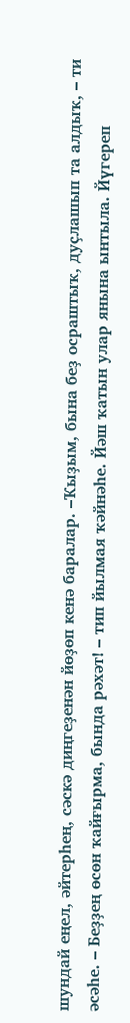шундай еңел, әйтерһең, сәскә диңгеҙенән йөҙөп кенә баралар. –Ҡыҙым, бына беҙ осраштыҡ, дуҫлашып та алдыҡ, – ти әсәһе. – Беҙҙең өсөн ҡайғырма, бында рәхәт! – тип йылмая ҡәйнәһе. Йәш ҡатын улар янына ынтыла. Йүгереп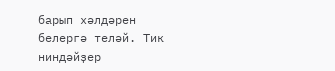барып хәлдәрен белергә теләй. Тик ниндәйҙер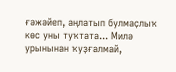ғәжәйеп, аңлатып булмаҫлыҡ көс уны туҡтата... Милә урынынан ҡуҙғалмай,